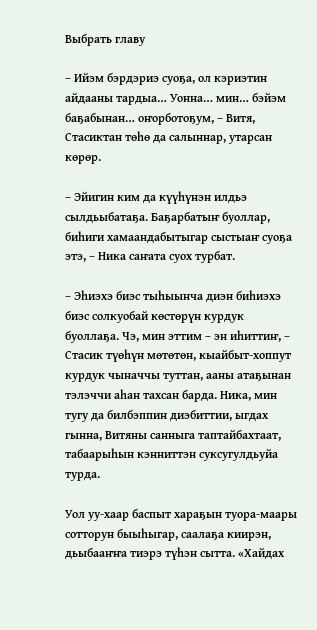Выбрать главу

– Ийэм бэрдэриэ суоҕа, ол кэриэтин айдааны тардыа… Уонна… мин… бэйэм баҕабынан… оҥорботоҕум, – Витя, Стасиктан төһө да салыннар, утарсан көрөр.

– Эйигин ким да күүһүнэн илдьэ сылдьыбатаҕа. Баҕарбатыҥ буоллар, биһиги хамаандабытыгар сыстыаҥ суоҕа этэ, – Ника саҥата суох турбат.

– Эһиэхэ биэс тыһыынча диэн биһиэхэ биэс солкуобай көстөрүн курдук буоллаҕа. Чэ, мин эттим – эн иһиттиҥ, – Стасик түөһүн мөтөтөн, кыайбыт-хоппут курдук чыначчы туттан, ааны атаҕынан тэлэччи аһан тахсан барда. Ника, мин тугу да билбэппин диэбиттии, ыгдах гынна, Витяны санныга таптайбахтаат, табаарыһын кэнниттэн суксугулдьуйа турда.

Уол уу-хаар баспыт хараҕын туора-маары сотторун быыһыгар, саалаҕа киирэн, дьыбааҥҥа тиэрэ түһэн сытта. «Хайдах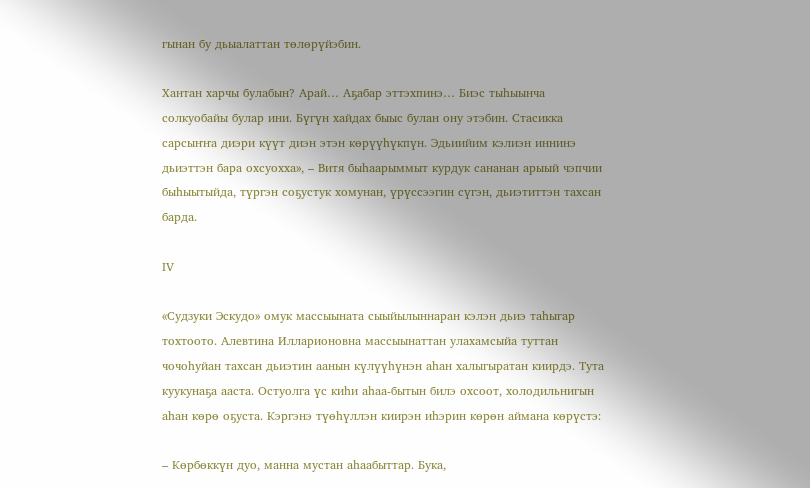гынан бу дьыалаттан төлөрүйэбин.

Хантан харчы булабын? Арай… Аҕабар эттэхпинэ… Биэс тыһыынча солкуобайы булар ини. Бүгүн хайдах быыс булан ону этэбин. Стасикка сарсыҥҥа диэри күүт диэн этэн көрүүһүкпүн. Эдьиийим кэлиэн иннинэ дьиэттэн бара охсуохха», – Витя быһаарыммыт курдук сананан арыый чэпчии быһыытыйда, түргэн соҕустук хомунан, үрүссээгин сүгэн, дьиэтиттэн тахсан барда.

IV

«Судзуки Эскудо» омук массыыната сыыйылыннаран кэлэн дьиэ таһыгар тохтоото. Алевтина Илларионовна массыынаттан улахамсыйа туттан чочоһуйан тахсан дьиэтин аанын күлүүһүнэн аһан халыгыратан киирдэ. Тута куукунаҕа ааста. Остуолга үс киһи аһаа-бытын билэ охсоот, холодильнигын аһан көрө оҕуста. Кэргэнэ түөһүллэн киирэн иһэрин көрөн аймана көрүстэ:

– Көрбөккүн дуо, манна мустан аһаабыттар. Бука,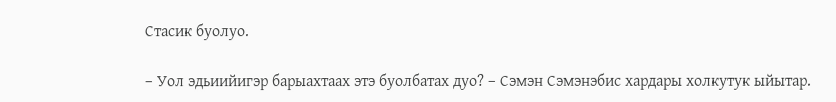Стасик буолуо.

– Уол эдьиийигэр барыахтаах этэ буолбатах дуо? – Сэмэн Сэмэнэбис хардары холкутук ыйытар.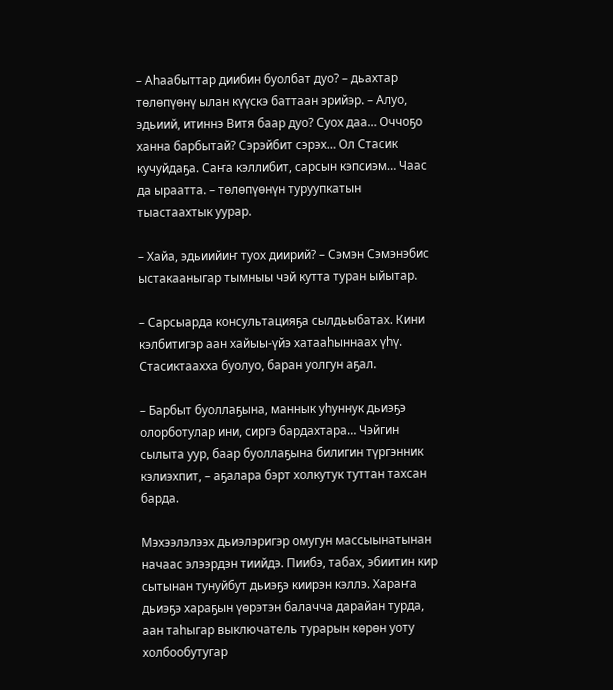– Аһаабыттар диибин буолбат дуо? – дьахтар төлөпүөнү ылан күүскэ баттаан эрийэр. – Алуо, эдьиий, итиннэ Витя баар дуо? Суох даа… Оччоҕо ханна барбытай? Сэрэйбит сэрэх… Ол Стасик кучуйдаҕа. Саҥа кэллибит, сарсын кэпсиэм… Чаас да ыраатта. – төлөпүөнүн туруупкатын тыастаахтык уурар.

– Хайа, эдьиийиҥ туох диирий? – Сэмэн Сэмэнэбис ыстакааныгар тымныы чэй кутта туран ыйытар.

– Сарсыарда консультацияҕа сылдьыбатах. Кини кэлбитигэр аан хайыы-үйэ хатааһыннаах үһү. Стасиктаахха буолуо, баран уолгун аҕал.

– Барбыт буоллаҕына, маннык уһуннук дьиэҕэ олорботулар ини, сиргэ бардахтара… Чэйгин сылыта уур, баар буоллаҕына билигин түргэнник кэлиэхпит, – аҕалара бэрт холкутук туттан тахсан барда.

Мэхээлэлээх дьиэлэригэр омугун массыынатынан начаас элээрдэн тиийдэ. Пиибэ, табах, эбиитин кир сытынан тунуйбут дьиэҕэ киирэн кэллэ. Хараҥа дьиэҕэ хараҕын үөрэтэн балачча дарайан турда, аан таһыгар выключатель турарын көрөн уоту холбообутугар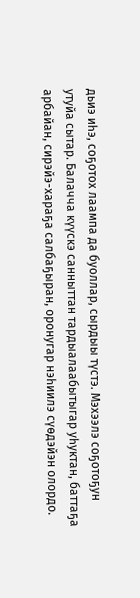дьиэ иһэ, соҕотох лаампа да буоллар, сырдыы түстэ. Мэхээлэ соҕотоҕун утуйа сытар. Балачча күүскэ санныттан тардыалаабытыгар уһуктан, баттаҕа арбайан, сирэйэ-хараҕа салбаҕыран, оронугар нэһиилэ сүөдэйэн олордо.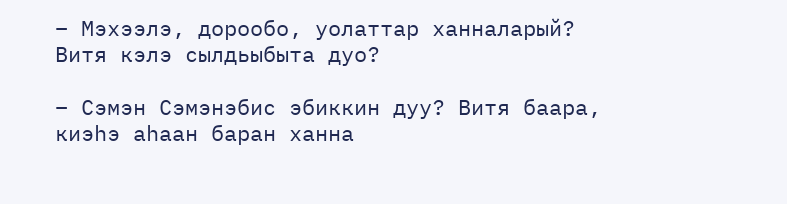– Мэхээлэ, дорообо, уолаттар ханналарый? Витя кэлэ сылдьыбыта дуо?

– Сэмэн Сэмэнэбис эбиккин дуу? Витя баара, киэһэ аһаан баран ханна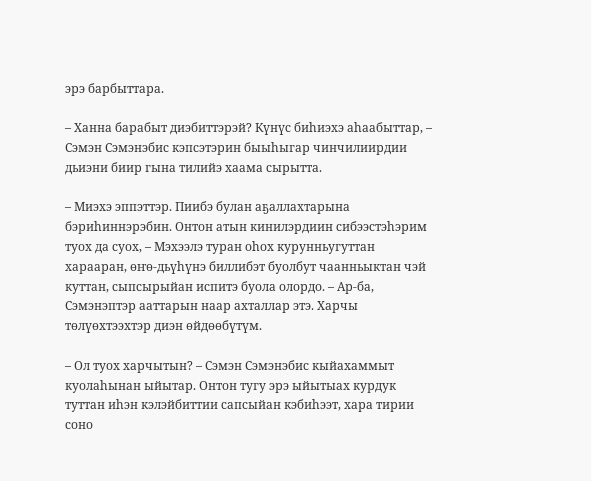эрэ барбыттара.

– Ханна барабыт диэбиттэрэй? Күнүс биһиэхэ аһаабыттар, – Сэмэн Сэмэнэбис кэпсэтэрин быыһыгар чинчилиирдии дьиэни биир гына тилийэ хаама сырытта.

– Миэхэ эппэттэр. Пиибэ булан аҕаллахтарына бэриһиннэрэбин. Онтон атын кинилэрдиин сибээстэһэрим туох да суох, – Мэхээлэ туран оһох курунньугуттан харааран, өҥө-дьүһүнэ биллибэт буолбут чаанньыктан чэй куттан, сыпсырыйан испитэ буола олордо. – Ар-ба, Сэмэнэптэр ааттарын наар ахталлар этэ. Харчы төлүөхтээхтэр диэн өйдөөбүтүм.

– Ол туох харчытын? – Сэмэн Сэмэнэбис кыйахаммыт куолаһынан ыйытар. Онтон тугу эрэ ыйытыах курдук туттан иһэн кэлэйбиттии сапсыйан кэбиһээт, хара тирии соно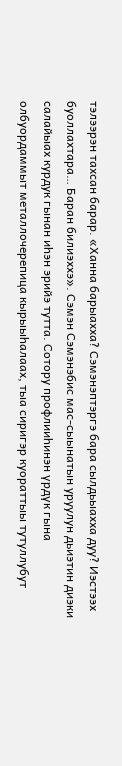тэлээрэн тахсан барар. «Ханна барыахха? Сэмэнэптэргэ бара сылдьыахха дуу? Иэстээх буоллахтара… Баран билиэххэ». Сэмэн Сэмэнэбис мас-сыынатын уруулун дьиэтин диэки салайыах курдук гынан иһэн эрийэ тутта. Сотору профлииһинэн үрдүк гына олбуордаммыт металлочерепица кырыыһалаах, тыа сиригэр куораттыы тутуллубут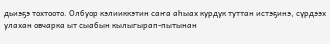дьиэҕэ тохтоото. Олбуор кэлииккэтин саҥа аһыах курдук туттан истэҕинэ, сүрдээх улахан овчарка ыт сыабын кылыгырап-пытынан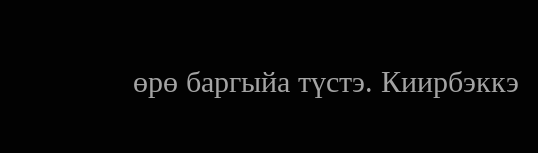өрө баргыйа түстэ. Киирбэккэ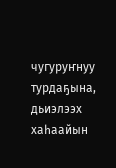чугуруҥнуу турдаҕына, дьиэлээх хаһаайын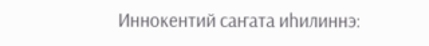Иннокентий саҥата иһилиннэ: